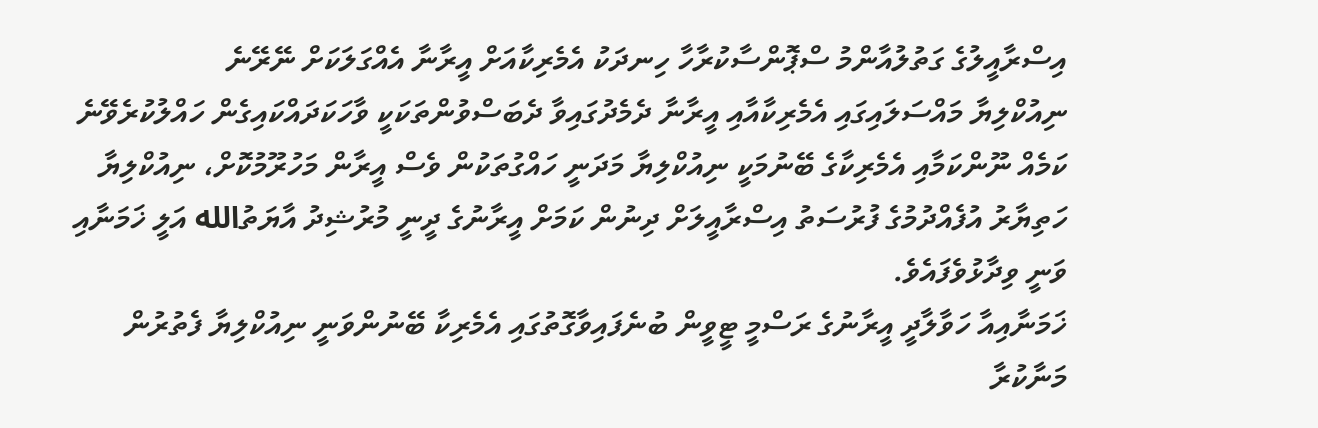އިސްރާއީލުގެ ގަތުލުއާންމު ސްޕޮންސާކުރާހާ ހިނދަކު އެމެރިކާއަށް އީރާނާ އެއްގަލަކަށް ނޭރޭނެ
ނިއުކްލިޔާ މައްސަލައިގައި އެމެރިކާއާއި އީރާނާ ދެމެދުގައިވާ ދެބަސްވުންތަކަކީ ވާހަކަދައްކައިގެން ހައްލުކުރެވޭނެ ކަމެއް ނޫންކަމާއި އެމެރިކާގެ ބޭނުމަކީ ނިއުކްލިޔާ މަދަނީ ހައްގުތަކުން ވެސް އީރާން މަހުރޫމުކޮށް، ނިއުކްލިޔާ ހަތިޔާރު އުފެއްދުމުގެ ފުރުސަތު އިސްރާއީލަށް ދިނުން ކަމަށް އީރާނުގެ ދީނީ މުރުޝިދު އާޔަތުالله އަލީ ޚަމަނާއި ވަނީ ވިދާޅުވެފައެވެ.
ޚަމަނާއިއާ ހަވާލާދީ އީރާނުގެ ރަސްމީ ޓީވީން ބުނެފައިވާގޮތުގައި އެމެރިކާ ބޭނުންވަނީ ނިއުކްލިޔާ ފެތުރުން މަނާކުރާ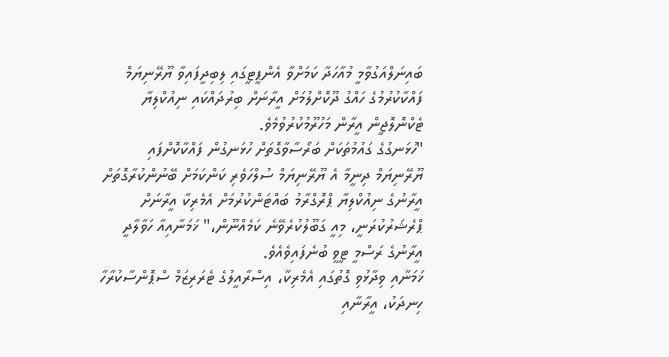ބައިނަލްއަގުވާމީ މުއާހަދާ ކަމަށްވާ އެންޕީޓީގައި ލިބިދީފައިވާ ޔޫރޭނިޔަމް ފައްކާކުރުމުގެ ހައްގު ދޫކޮށްލުމަށް އީރާނަށް ބިރުދައްކައި ނިއުކްލިޔާ ޓެކްނޮލޮޖީން އީރާން މަހުރޫމުކުރުވުމެވެ.
"ހުޅަނގުގެ ގައުމުތަކަށް ބަރޯސާވާގޮތަށް ހުޅަނގުން ފައްކާކޮށްފައި ޔޫރޭނިޔަމް ދިނީމާ އެ ޔޫރޭނިޔަމް ސުލްހަވެރި ކަންކަމަށް ބޭނުންކުރާގޮތަށް އީރާނުގެ ނިއުކްލިޔާ ޕްރޮގްރާމު ބައްޓަންކުރުމަށް އެމެރިކާ އީރާނަށް ޕްރެޝަރުކުރަނީ، މިއީ ގަބޫލުކުރެވޭނެ ކަމެއްނޫން،" ޚަމަނާއިއާ ހަވާލާދީ އީރާނުގެ ރަސްމީ ޓީވީ ބުނެފައިވެއެވެ.
ޚަމަނާއި ވިދާޅުވި ގޮތުގައި އެމެރިކާ، އިސްރާއީލުގެ ޓެރަރިޒަމް ސްޕޮންސާކުރާހާ ހިނދަކު، އީރާނާއި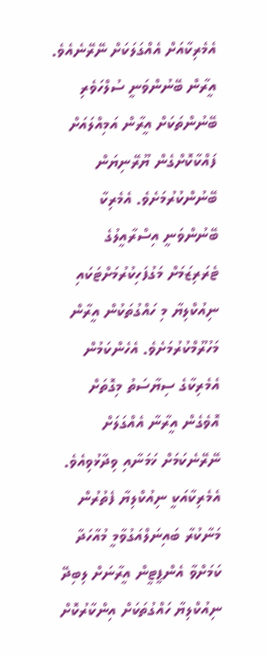އެމެރިކާއަށް އެއްގަލަކަށް ނޭރޭނެއެވެ. އީރާން ބޭނުންވަނީ ސުލްހަވެރި ބޭނުންތަކަށް އީރާން އަމިއްލައަށް ފައްކާކޮށްގެން ޔޫރޭނިޔަން ބޭނުންކުރުމަށެވެ. އެމެރިކާ ބޭނުންވަނީ އިސްރާއީލުގެ ޓެރަރިޒަމަށް މަގުފަހިކުރުމަށްޓަކައި ނިއުކްލިޔާ މި ހައްގުތަކުން އީރާން މަހުރޫމްކުރުމަށެވެ. އެހެންކަމުން އެމެރިކާގެ ސިޔާސަތު މިގޮތަށް އޮވެގެން އީރާނާ އެއްގަލަށް ނޭރޭނެކަމަށް ޚަމަނާއި ވިދާޅުވިއެވެ.
އެމެރިކާއަކީ ނިއުކްލިޔާ ފެތުރުން މަނާކުރާ ބައިނަލްއަގުވާމީ މުއާހަދާ ކަމަށްވާ އެންޕީޓީން އީރާނަށް ލިބިދޭ ނިއުކްލިޔާ ހައްގުތަކަށް އިންކާރުކޮށް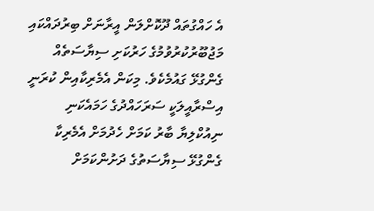އެ ހައްގުތައް ދޫކޮށްލަން އީރާނަށް ބިރުދައްކައި މަޖުބޫރުކުރުވުމުގެ ހަރުކަށި ސިޔާސަތެއް ގެންގުޅޭ ގައުމެކެވެ. މިކަން އެމެރިކާއިން ކުރަނީ އިސްރާއީލަކީ ސަރަހައްދުގެ ހަމައެކަނި ނިއުކްލިޔާ ބާރު ކަމަށް ހެދުމަށް އެމެރިކާ ގެންގުޅޭ ސިޔާސަތުގެ ދަށުންކަމަށް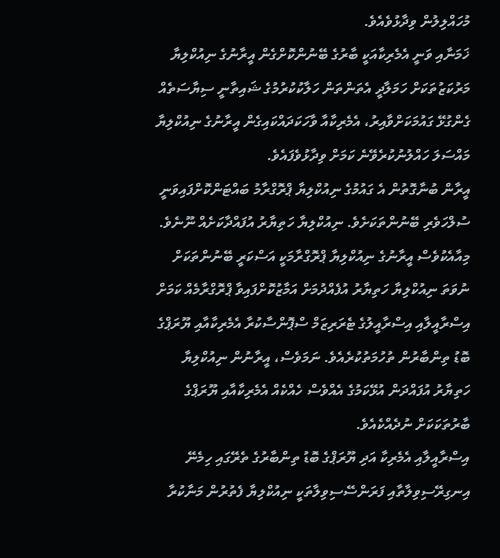މުހައްލިލުން ވިދާޅުވެއެވެ.
ޚަމަނާއި ވަނީ އެމެރިކާއަކީ ބާރުގެ ބޭނުންކޮށްގެން އީރާނުގެ ނިއުކްލިޔާ މަރުކަޒުތަކަށް ހަމަލާދީ އެތަންތަން ހަލާކުކުރުމުގެ ޝައިތާނީ ސިޔާސަތެއް ގެންގުޅޭ ގައުމަކަށްވާއިރު، އެމެރިކާއާ ވާހަކަދައްކައިގެން އީރާނުގެ ނިއުކްލިޔާ މައްސަލަ ހައްލުނުކުރެވޭނެ ކަމަށް ވިދާޅުވެފައެވެ.
އީރާން ބުނާގޮތުން އެ ގައުމުގެ ނިއުކްލިޔާ ޕްރޮގްރާމު ބައްޓަންކޮށްފައިވަނީ ސުލްހަވެރި ބޭނުންތަކަށެވެ. ނިއުކްލިޔާ ހަތިޔާރު އުފައްދާކަށެއް ނޫނެވެ. މިއާއެކުވެސް އީރާނުގެ ނިއުކްލިޔާ ޕްރޮގްރާމަކީ އަސްކަރީ ބޭނުންތަކަށް ނުވަތަ ނިއުކްލިޔާ ހަތިޔާރު އުފެއްދުމަށް އަމާޒުކޮށްފައިވާ ޕްރޮގްރާމެއް ކަމަށް އިސްރާއީލާއި އިސްރާއީލުގެ ޓެރަރިޒަމް ސްޕޮންސާކުރާ އެމެރިކާއާއި ޔޫރަޕްގެ ބޮޑު ތިންބާރުން ތުހުމަތުކުރެއެވެ. ނަމަވެސް، އީރާނުން ނިއުކްލިޔާ ހަތިޔާރު އުފައްދަން އުޅޭކަމުގެ އެއްވެސް ހެއްކެއް އެމެރިކާއާއި ޔޫރަޕްގެ ބާރުތަކަކަށް ނުދެއްކެއެވެ.
އިސްރާއީލާއި އެމެރިކާ އަދި ޔޫރަޕްގެ ބޮޑު ތިންބާރުގެ ތެރޭގައި ހިމެނޭ އިނގިރޭސިވިލާތާއި ފަރަންސޭސިވިލާތަކީ ނިއުކްލިޔާ ފެތުރުން މަނާކުރާ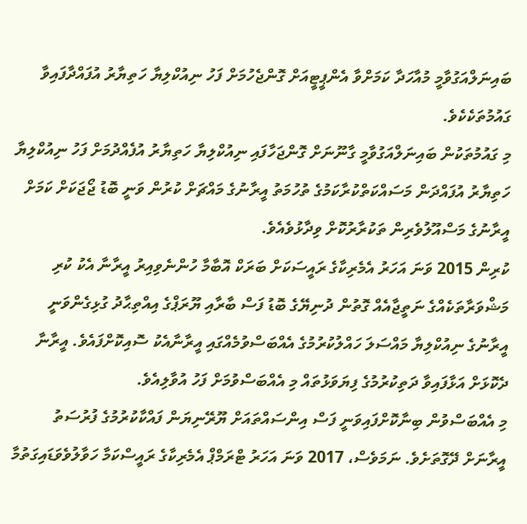ބައިނަލްއަގުވާމީ މުއާހަދާ ކަމަށްވާ އެންޕީޓީއަށް ގޮންޖެހުމަށް ފަހު ނިއުކްލިޔާ ހަތިޔާރު އުފައްދާފައިވާ ގައުމުތަކެކެވެ.
މި ގައުމުތަކުން ބައިނަލްއަގުވާމީ ގާނޫނަށް ގޮންޖަހާފައި ނިއުކްލިޔާ ހަތިޔާރު އުފެއްދުމަށް ފަހު ނިއުކްލިޔާ ހަތިޔާރު އުފައްދަން މަސައްކަތްކުރާކަމުގެ ތުހުމަތު އީރާނުގެ މައްޗަށް ކުރުން ވަނީ ބޮޑު ޖޯޖަކަށް ކަމަށް އީރާނުގެ މަސްއޫލުވެރިން ތަކުރާރުކޮށް ވިދާޅުވެއެވެ.
ކުރިން 2015 ވަނަ އަހަރު އެމެރިކާގެ ރައީސަކަށް ބަރަކް އޮބާމާ ހުންނެވިއިރު އީރާނާ އެކު ކުރި މަޝްވަރާތަކެއްގެ ނަތީޖާއެއް ގޮތުން ދުނިޔޭގެ ބޮޑު ފަސް ބާރާއި ޔޫރަޕްގެ އިއްތިޙާދު ގުޅިގެންވަނީ އީރާނުގެ ނިއުކްލިޔާ މައްސަލަ ހައްލުކުރުމުގެ އެއްބަސްވުމެއްގައި އީރާނާއެކު ސޮއިކޮށްފައެވެ. އީރާނާ ދެކޮޅަށް އަޅާފައިވާ ދަތިކުރުމުގެ ފިޔަވަޅުތައް މި އެއްބަސްވުމަށް ފަހު އުވާލިއެވެ.
މި އެއްބަސްވުން ބިނާކޮށްފައިވަނީ ފަސް އިންސައްތައަށް ޔޫރޭނިޔަން ފައްކާކުރުމުގެ ފުރުސަތު އީރާނަށް ދޭގޮތަށެވެ. ނަމަވެސް، 2017 ވަނަ އަހަރު ޓްރަމްޕް އެމެރިކާގެ ރައީސްކަމާ ހަވާލުވެވަޑައިގަތުމާ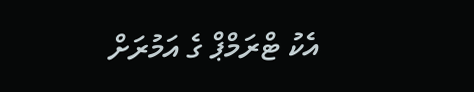އެކު ޓްރަމްޕް ގެ އަމުރަށް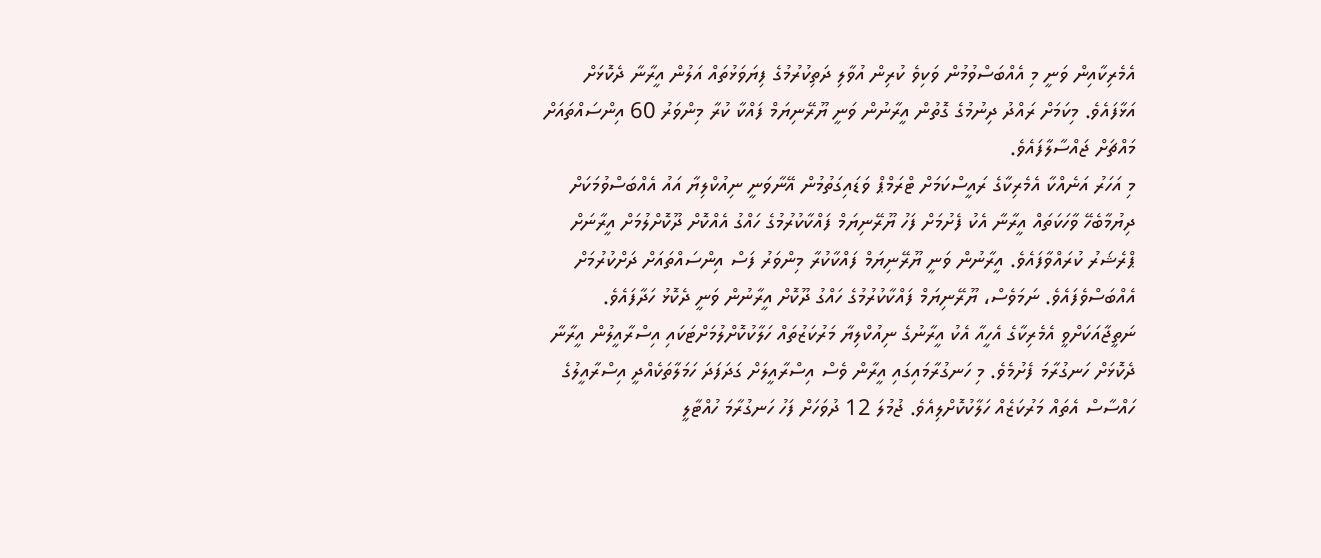އެމެރިކާއިން ވަނީ މި އެއްބަސްވުމުން ވަކިވެ ކުރިން އުވާލި ދަތިކުރުމުގެ ފިޔަވަޅުތައް އަލުން އީރާނާ ދެކޮޅަށް އަޅާފައެވެ. މިކަމަށް ރައްދު ދިނުމުގެ ގޮތުން އީރާނުން ވަނީ ޔޫރޭނިޔަމް ފައްކާ ކުރާ މިންވަރު 60 އިންސައްތައަށް މައްޗަށް ޖައްސާލާފައެވެ.
މި އަހަރު އަނެއްކާ އެމެރިކާގެ ރައީސްކަމަށް ޓްރަމްޕް ވަޑައިގަތުމުން އޭނާވަނީ ނިއުކްލިޔާ އައު އެއްބަސްވުމަކަށް ދިޔުމާބެހޭ ވާހަކަތައް އީރާނާ އެކު ފެށުމަށް ފަހު ޔޫރޭނިޔަމް ފައްކާކުރުމުގެ ހައްގު އެއްކޮށް ދޫކޮށްލުމަށް އީރާނަށް ޕްރެޝަރު ކުރައްވާފައެވެ. އީރާނުން ވަނީ ޔޫރޭނިޔަމް ފައްކާކުރާ މިންވަރު ފަސް އިންސައްތައަށް ދަށްކުރުމަށް އެއްބަސްވެފައެވެ. ނަމަވެސް، ޔޫރޭނިޔަމް ފައްކާކުރުމުގެ ހައްގު ދޫކޮށް އީރާނުން ވަނީ ދެކޮޅު ހަދާފައެވެ.
ނަތީޖާއަކަށްވީ އެމެރިކާގެ އެހީއާ އެކު އީރާނުގެ ނިއުކްލިޔާ މަރުކަޒުތައް ހަލާކުކޮށްލުމަށްޓަކައި އިސްރާއީލުން އީރާނާ ދެކޮޅަށް ހަނގުރާމަ ފެށުމެވެ. މި ހަނގުރާމައިގައި އީރާން ވެސް އިސްރާއީލަށް ގަދަފަދަ ހަމަލާތަކެއްދީ އިސްރާއީލުގެ ހައްސާސް އެތައް މަރުކަޒެއް ހަލާކުކޮށްލިއެވެ. ޖުމުލަ 12 ދުވަހަށް ފަހު ހަނގުރާމަ ހުއްޓާލީ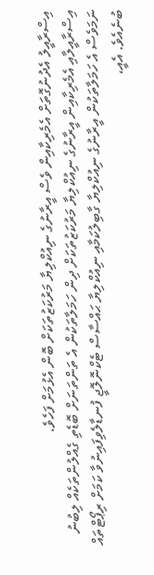އިސްރާއީލު އެދުނުގޮތަށް އެމެރިކާއިން ވެސް އީރާނުގެ ނިއުކްލިޔާ މަރުކަޒުތަކަށް ބޮން އެޅުމަށް ފަހެވެ.
އިސްރާއީލާއި އެމެރިކާއިން އީރާނުގެ ނިއުކްލިޔާ މަރުކަޒުތަކަށް ދިން ހަމަލާތަކުން އެ ތަންތަނަށް ބޮޑެތި ގެއްލުންތަކެއް ލިބުނު ނަމަވެސް އެ ހަމަލާތަކުން އީރާނުގެ ނިއުކްލިޔާ ގާބިލުކަމާއި ނިއުކްލިޔާ ޙައްސާސް ޓެކްނޮލޮޖީ ފުނޑާލެވިފައިނުވާ ކަމަށް ރިޕޯޓްތައް ބުނެއެވެ. އެއީ،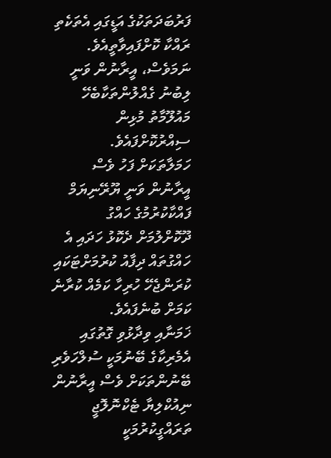ފަރުބަދަތަކުގެ އަޑީގައި އެތަކެތި ރައްކާ ކޮށްފައިވާތީއެވެ. ނަމަވެސް، އީރާނުން ވަނީ ލިބުނު ގެއްލުންތަކާބެހޭ މައުލޫމާތު މުޅިން ސިއްރުކޮށްފައެވެ.
ހަމަލާތަކަށް ފަހު ވެސް އީރާނުން ވަނީ ޔޫރޭނިޔަމް ފައްކާކުރުމުގެ ހައްގު ދޫކޮށްލުމަށް ދެކޮޅު ހަދައި އެ ހައްގުތައް ދިފާއު ކުރުމަށްޓަކައި ކުރަންޖެހޭ ހުރިހާ ކަމެއް ކުރާނެ ކަމަށް ބުނެފައެވެ.
ޚަމަނާއި ވިދާޅުވި ގޮތުގައި އެމެރިކާގެ ބޭނުމަކީ ސުލްހަވެރި ބޭނުންތަކަށް ވެސް އީރާނުން ނިއުކްލިޔާ ޓެކްނޮލޮޖީ ތަރައްގީކުރުމަކީ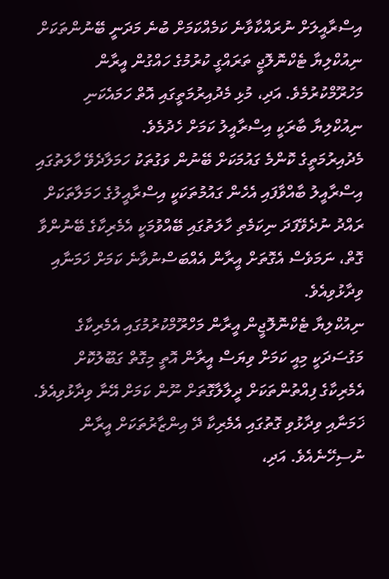އިސްރާއީލަށް ނުރައްކާވާނެ ކަމެއްކަމަށް ބުނެ މަދަނީ ބޭނުންތަކަށް ނިއުކްލިޔާ ޓެކްނޮލޮޖީ ތަރައްގީ ކުރުމުގެ ހައްގުން އީރާން މަހުރޫމްކުރުމެވެ. އަދި، މުޅި މެދުއިރުމަތީގައި އޮތް ހަމައެކަނި ނިއުކްލިޔާ ބާރަކީ އިސްރާއީލު ކަމަށް ހެދުމެވެ.
މެދުއިރުމަތީގެ ކޮންމެ ގައުމަކަށް ބޭނުން ވަގުތަކު ހަމަލާދެވޭ ހާލަތުގައި އިސްރާއީލު ބާއްވާފައި އެހެން ގައުމުތަކަކީ އިސްރާއީލުގެ ހަމަލާތަކަށް ރައްދު ނުދެވޭފަދަ ނިކަމެތި ހާލަތުގައި ބޭއްވުމަކީ އެމެރިކާގެ ބޭނުންވާ ގޮތް، ނަމަވެސް އެގޮތަށް އީރާން އެއްބަސްނުވާނެ ކަމަށް ޚަމަނާއި ވިދާޅުވިއެވެ.
ނިއުކްލިޔާ ޓެކްނޮލޮޖީން އީރާން މަހްރޫމްކުރުމުގައި އެމެރިކާގެ މަގުސަދަކީ މިއީ ކަމަށް ވިޔަސް އީރާން އޮތީ މިގޮތް ގަބޫލުކޮށް އެމެރިކާގެ ފިއްތުންތަކަށް ދީލާލާގޮތަށް ނޫން ކަމަށް އޭނާ ވިދާޅުވިއެވެ.
ޚަމަނާއި ވިދާޅުވި ގޮތުގައި އެމެރިކާ ދޭ އިންޒާރުތަކަށް އީރާން ނުސިހޭނެއެވެ. އަދި،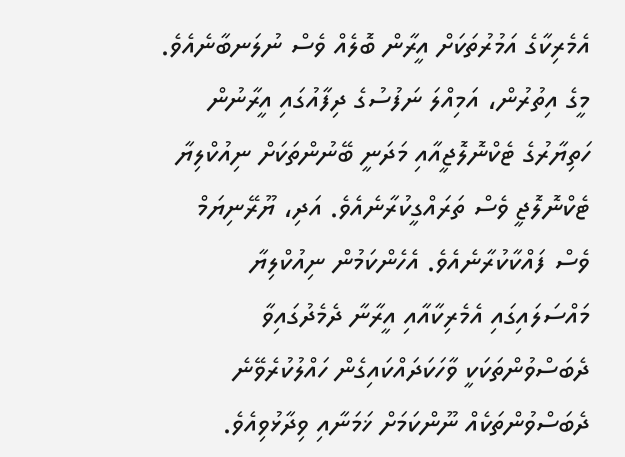އެމެރިކާގެ އަމުރުތަކަށް އީރާން ބޮލެއް ވެސް ނުލަނބާނެއެވެ. މީގެ އިތުރުން، އަމިއްލަ ނަފުސުގެ ދިފާއުގައި އީރާނުން ހަތިޔާރުގެ ޓެކްނޮލޮޖީއާއި މަދަނީ ބޭނުންތަކަށް ނިއުކްލިޔާ ޓެކްނޮލޮޖީ ވެސް ތަރައްގީކުރާނެއެވެ. އަދި، ޔޫރޭނިޔަމް ވެސް ފައްކާކުރާނެއެވެ. އެހެންކަމުން ނިއުކްލިޔާ މައްސަލައިގައި އެމެރިކާއާއި އީރާނާ ދެމެދުގައިވާ ދެބަސްވުންތަކަކީ ވާހަކަދައްކައިގެން ހައްލުކުރެވޭނެ ދެބަސްވުންތަކެއް ނޫންކަމަށް ޚަމަނާއި ވިދާޅުވިއެވެ.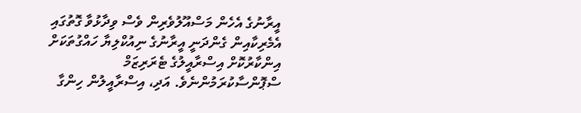އީރާނުގެ އެހެން މަސްއޫލުވެރިން ވެސް ވިދާޅުވާ ގޮތުގައި އެމެރިކާއިން ގެންދަނީ އީރާނުގެ ނިއުކްލިޔާ ހައްގުތަކަށް އިންކާރުކޮށް އިސްރާއީލުގެ ޓެރަރިޒަމް ސްޕޮންސާކުރަމުންނެވެ. އަދި، އިސްރާއީލުން ހިންގާ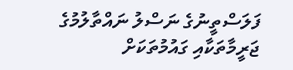ފަލަސްތީނުގެ ނަސްލު ނައްތާލުމުގެ ޖަރީމާތަކާއި ގައުމުތަކަށް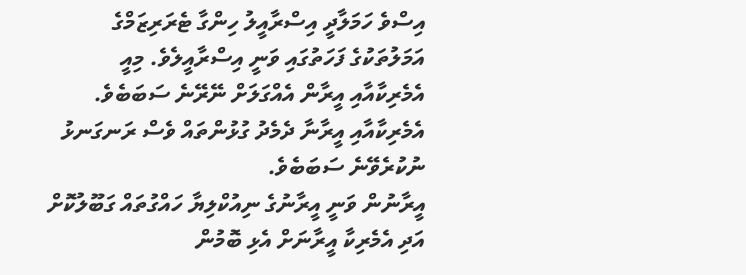އިސްވެ ހަމަލާދީ އިސްރާއީލު ހިންގާ ޓެރަރިޒަމްގެ އަމަލުތަކުގެ ފަހަތުގައި ވަނީ އިސްރާއީލެވެ. މިއީ އެމެރިކާއާއި އީރާން އެއްގަލަށް ނޭރޭނެ ސަބަބެވެ. އެމެރިކާއާއި އީރާނާ ދެމެދު ގުޅުންތައް ވެސް ރަނގަނޅު ނުކުރެވޭނެ ސަބަބެވެ.
އީރާނުން ވަނީ އީރާނުގެ ނިއުކްލިޔާ ހައްގުތައް ގަބޫލުކޮށް އަދި އެމެރިކާ އީރާނަށް އެޅި ބޮމުން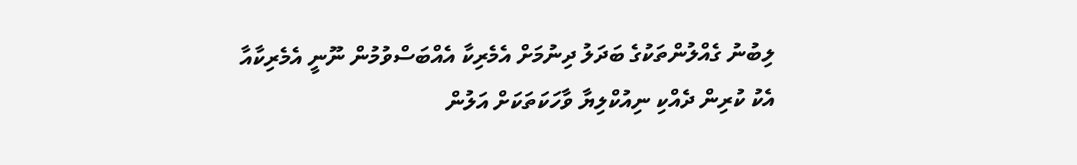ލިބުނު ގެއްލުންތަކުގެ ބަދަލު ދިނުމަށް އެމެރިކާ އެއްބަސްވުމުން ނޫނީ އެމެރިކާއާ އެކު ކުރިން ދެއްކި ނިއުކްލިޔާ ވާހަކަތަކަށް އަލުން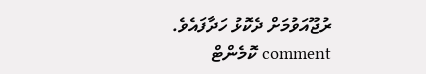ރުޖޫއަވުމަށް ދެކޮޅު ހަދާފައެވެ.
comment ކޮމެންޓް